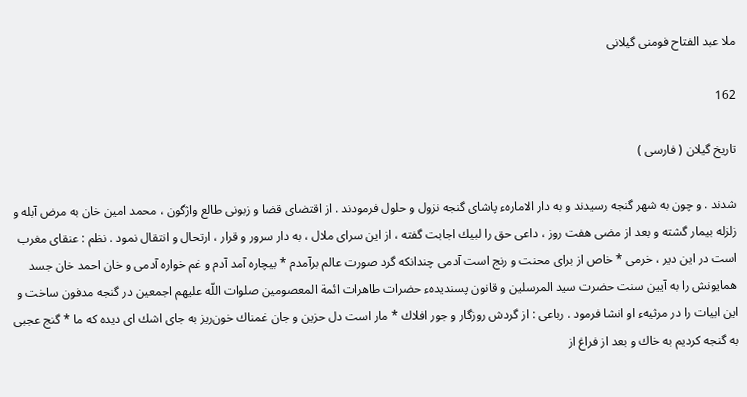ملا عبد الفتاح فومنى گيلانى

162

تاريخ گيلان ( فارسى )

شدند . و چون به شهر گنجه رسيدند و به دار الامارهء پاشاى گنجه نزول و حلول فرمودند . از اقتضاى قضا و زبونى طالع واژگون ، محمد امين خان به مرض آبله و زلزله بيمار گشته و بعد از مضى هفت روز ، داعى حق را لبيك اجابت گفته ، از اين سراى ملال ، به دار سرور و قرار ، ارتحال و انتقال نمود . نظم : عنقاى مغرب است در اين دير ، خرمى * خاص از براى محنت و رنج است آدمى چندانكه گرد صورت عالم برآمدم * بيچاره آمد آدم و غم خواره آدمى و خان احمد خان جسد همايونش را به آيين سنت حضرت سيد المرسلين و قانون پسنديدهء حضرات طاهرات ائمة المعصومين صلوات اللّه عليهم اجمعين در گنجه مدفون ساخت و اين ابيات را در مرثيهء او انشا فرمود . رباعى : از گردش روزگار و جور افلاك * مار است دل حزين و جان غمناك خون‌ريز به جاى اشك اى ديده كه ما * گنج عجبى به گنجه كرديم به خاك و بعد از فراغ از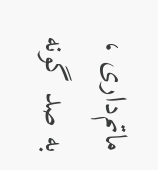ماتم‌دارى ، به صد گونه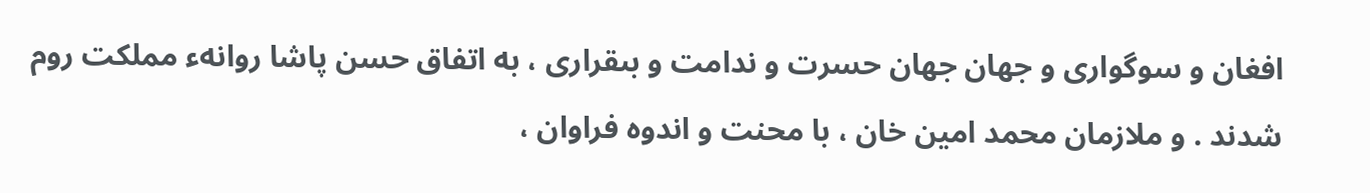افغان و سوگوارى و جهان جهان حسرت و ندامت و بىقرارى ، به اتفاق حسن پاشا روانهء مملكت روم شدند . و ملازمان محمد امين خان ، با محنت و اندوه فراوان ،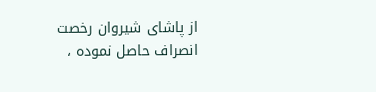از پاشاى شيروان رخصت انصراف حاصل نموده ،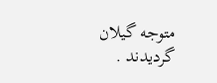متوجه گيلان گرديدند .